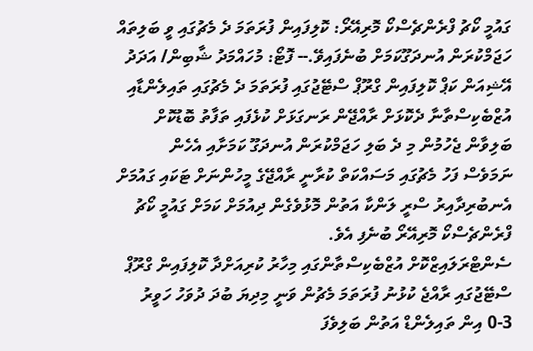ގައުމީ ކޯޗު ފްރެންޗެސްކޯ މޮރިއޭރޯ: ކޮލިފައިން ފުރަތަމަ ދެ މެޗުގައި ވީ ބަލިތައް ހަޖަމްކުރަން އުނދަގޫކަމަށް ބުނެފައިވޭ.-- ފޮޓޯ: މުހައްމަދު ޝާބިން/ އަދަދު
އޭޝިއަން ކަޕް ކޮލިފައިން ގްރޫޕް ސްޓޭޖުގައި ފުރަތަމަ ދެ މެޗުގައި ތައިލެންޑާއި އުޒްބެކިސްތާނާ ދެކޮޅަށް ރާއްޖޭން ރަނގަޅަށް ކުޅެފައި ތަފާތު ބޮޑުކޮށް ބަލިވާން ޖެހުމުން މި ދެ ބަލި ހަޖަމްކުރަން އުނދަގޫ ކަމަށާއި އެހެން ނަމަވެސް ފަހު މެޗުގައި މަސައްކަތް ކުރާނީ ރާއްޖޭގެ މީހުންނަށް ޓަކައި ގައުމަށް އެނބުރިދާއިރު ސްރީ ލަންކާ އަތުން މޮޅުވެގެން ދިއުމަށް ކަމަށް ގައުމީ ކޯޗު ފްރެންޗެސްކޯ މޮރިއޭރޯ ބުނެފި އެވެ.
ސެންޓްރަލައިޒްކޮށް އުޒްބެކިސްތާންގައި މިހާރު ކުރިއަށްދާ ކޮލިފައިން ގްރޫޕް ސްޓޭޖުގައި ރާއްޖެ ކުޅުނު ފުރަތަމަ މެޗުން ވަނީ މިދިޔަ ބުދަ ދުވަހު ހަވީރު 3-0 އިން ތައިލެންޑް އަތުން ބަލިވެފަ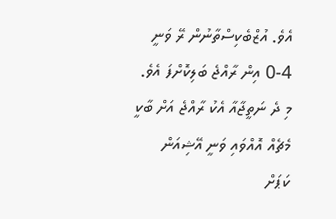އެވެ. އުޒްބެކިސްތާނުން ރޭ ވަނީ 4-0 އިން ރާއްޖެ ބަލިކޮށްފަ އެވެ. މި ދެ ނަތީޖާއާ އެކު ރާއްޖެ އަށް ބާކީ މެޗެއް އޮއްވައި ވަނީ އޭޝިއަން ކަޕަށް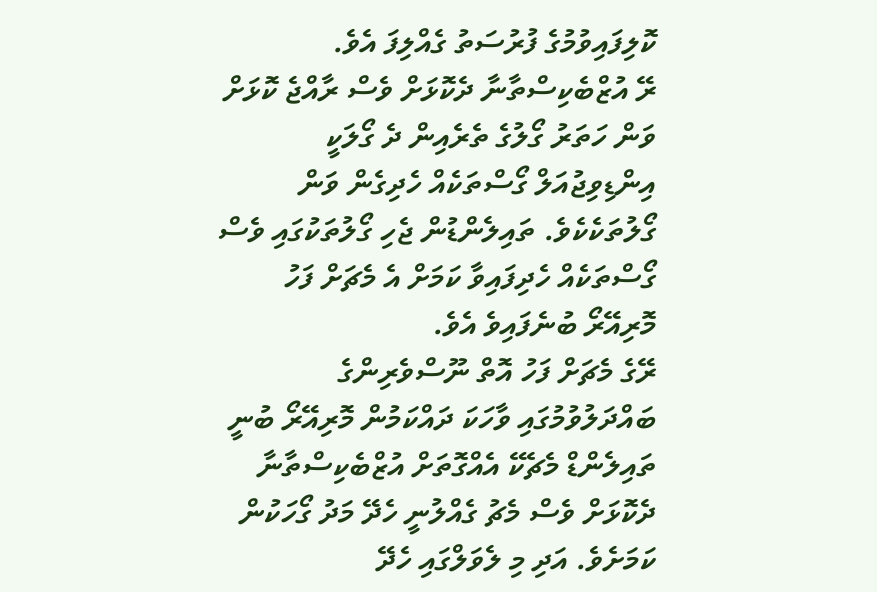ކޮލިފައިވުމުގެ ފުރުސަތު ގެއްލިފަ އެވެ.
ރޭ އުޒްބެކިސްތާނާ ދެކޮޅަށް ވެސް ރާއްޖެ ކޮޅަށް ވަން ހަތަރު ގޯލުގެ ތެރެއިން ދެ ގޯލަކީ އިންޑިވިޖުއަލް ގޯސްތަކެއް ހެދިގެން ވަން ގޯލުތަކެކެވެ. ތައިލެންޑުން ޖެހި ގޯލުތަކުގައި ވެސް ގޯސްތަކެއް ހެދިފައިވާ ކަމަށް އެ މެޗަށް ފަހު މޮރިއޭރޯ ބުނެފައިވެ އެވެ.
ރޭގެ މެޗަށް ފަހު އޮތް ނޫސްވެރިންގެ ބައްދަލުވުމުގައި ވާހަކަ ދައްކަމުން މޮރިއޭރޯ ބުނީ ތައިލެންޑް މެޗެކޭ އެއްގޮތަށް އުޒްބެކިސްތާނާ ދެކޮޅަށް ވެސް މެޗު ގެއްލުނީ ހެދޭ މަދު ގޯހަކުން ކަމަށެވެ. އަދި މި ލެވަލްގައި ހެދޭ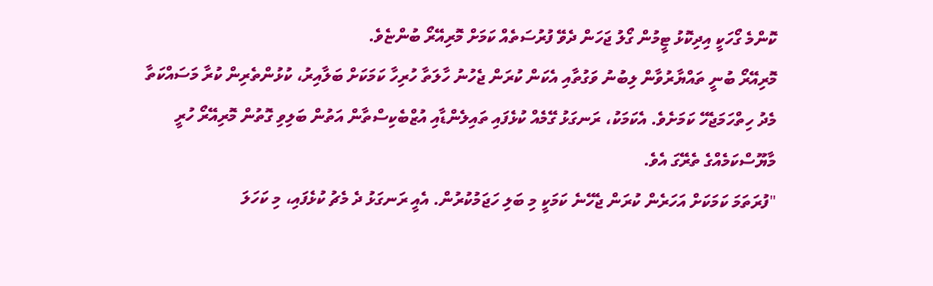ކޮންމެ ގޯހަކީ އިދިކޮޅު ޓީމުން ގޯލު ޖަހަން ދެވޭ ފުރުސަތެއް ކަމަށް މޮރިއޭރޯ ބުންޏެވެ.
މޮރިއޭރޯ ބުނީ ތައްޔާރުވާން ލިބުނު ވަގުތާއި އެކަން ކުރަން ޖެހުނު ހާލަތާ ހުރިހާ ކަމަކަށް ބަލާއިރު، ކުޅުންތެރިން ކުރާ މަސައްކަތާ މެދު ހިތްހަމަޖެހޭ ކަމަށެވެ. އެކަމަކު، ރަނގަޅު ގޭމެއް ކުޅެފައި ތައިލެންޑާއި އުޒްބެކިސްތާން އަތުން ބަލިވި ގޮތުން މޮރިއޭރޯ ހުރީ މާޔޫސްކަމެއްގެ ތެރޭގަ އެވެ.
"ފުރަތަމަ ކަމަކަށް އަހަރެން ކުރަން ޖެހޭނެ ކަމަކީ މި ބަލި ހަޖަމުކުރުން. އެއީ ރަނގަޅު ދެ މެޗު ކުޅެފައި، މި ކަހަލަ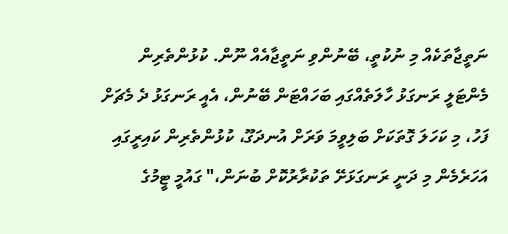ނަތީޖާތަކެއް މި ނުކުތީ، ބޭނުންވި ނަތީޖާއެއް ނޫން. ކުޅުންތެރިން މެންޓަލީ ރަނގަޅު ހާލަތެއްގައި ބަހައްޓަން ބޭނުން، އެއީ ރަނގަޅު ދެ މެޗަށް ފަހު، މި ކަހަލަ ގޮތަކަށް ބަލިވީމަ ވަރަށް އުނދަގޫ، ކުޅުންތެރިން ކައިރީގައި އަހަރެމެން މި ދަނީ ރަނގަޅަށޭ ތަކުރާރުކޮށް ބުނަން،" ގައުމީ ޓީމުގެ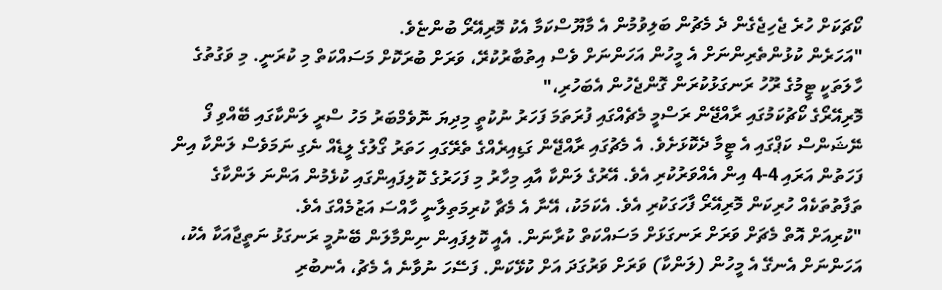ކޯޗަކަށް ހުރެ ޖެހިޖެގެން ދެ މެޗުން ބަލިވުމުން އެ މާޔޫސްކަމާ އެކު މޮރިއޭރޯ ބުންޏެވެ.
"އަހަރެން ކުޅުންތެރިންނަށް އެ މީހުން އަހަންނަށް ވެސް އިތުބާރުކުރޭ، ވަރަށް ބުރަކޮށް މަސައްކަތް މި ކުރަނީ. މި ވަގުތުގެ ހާލަތަކީ ޓީމުގެ ރޫހު ރަނގަޅުކުރަން ގޮންޖެހުން އެބަހުރި،"
މޮރިއޭރޯގެ ކޯޗުކަމުގައި ރާއްޖޭން ރަސްމީ މެޗެއްގައި ފުރަތަމަ ފަހަރު ނުކުތީ މިދިޔަ ނޮވެމްބަރު މަހު ސްރީ ލަންކާގައި ބޭއްވި ފޯ ނޭޝަންސް ކަޕްގައި އެ ޓީމާ ދެކޮޅަށެވެ. އެ މެޗުގައި ރާއްޖޭން ގަޑިއިރެއްގެ ތެރޭގައި ހަތަރު ގޯލުގެ ލީޑެއް ނެގި ނަމަވެސް ލަންކާ އިން ފަހަތުން އަރައި 4-4 އިން އެއްވަރުކުރި އެވެ. އޭރުގެ ލަންކާ އާއި މިހާރު މި ފަހަރުގެ ކޮލިފައިންގައި ކުޅެމުން އަންނަ ލަންކާގެ ތަފާތުތަކެއް ހުރިކަން މޮރިއޭރޯ ފާހަގަކުރި އެވެ. އެކަމަކު، އޭނާ އެ މެޗާ ކުރިމަތިލާނީ ހާއްސަ އަޒުމެއްގަ އެވެ.
"ކުރިއަށް އޮތް މެޗަށް ވަރަށް ރަނގަޅަށް މަސައްކަތް ކުރާނަން. އެއީ ކޮލިފައިން ނިންމާލަން ބޭނުމީ ރަނގަޅު ނަތީޖާއަކާ އެކު، އަހަންނަށް އެނގޭ އެ މީހުން (ލަންކާ) ވަރަށް ވަރުގަދަ އަށް ކުޅޭކަން. ފަސޭހަ ނުވާނެ އެ މެޗު، އެނބުރި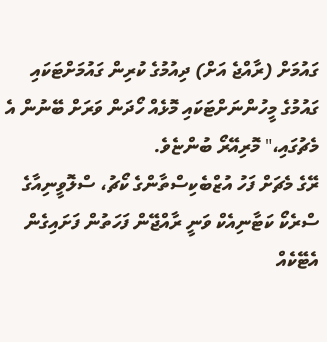ގައުމަށް (ރާއްޖެ އަށް) ދިއުމުގެ ކުރިން ގައުމަށްޓަކައި ގައުމުގެ މީހުންނަށްޓަކައި މޮޅެއް ހޯދަން ވަރަށް ބޭނުން އެ މެޗުގައި،" މޮރިއޭރޯ ބުންޏެވެ.
ރޭގެ މެޗަށް ފަހު އުޒްބެކިސްތާންގެ ކޯޗު، ސްލޮވީނިއާގެ ސްރެކޯ ކަޓާނިއެކް ވަނީ ރާއްޖޭން ފަހަތުން ފަށައިގެން އެޓޭކެއް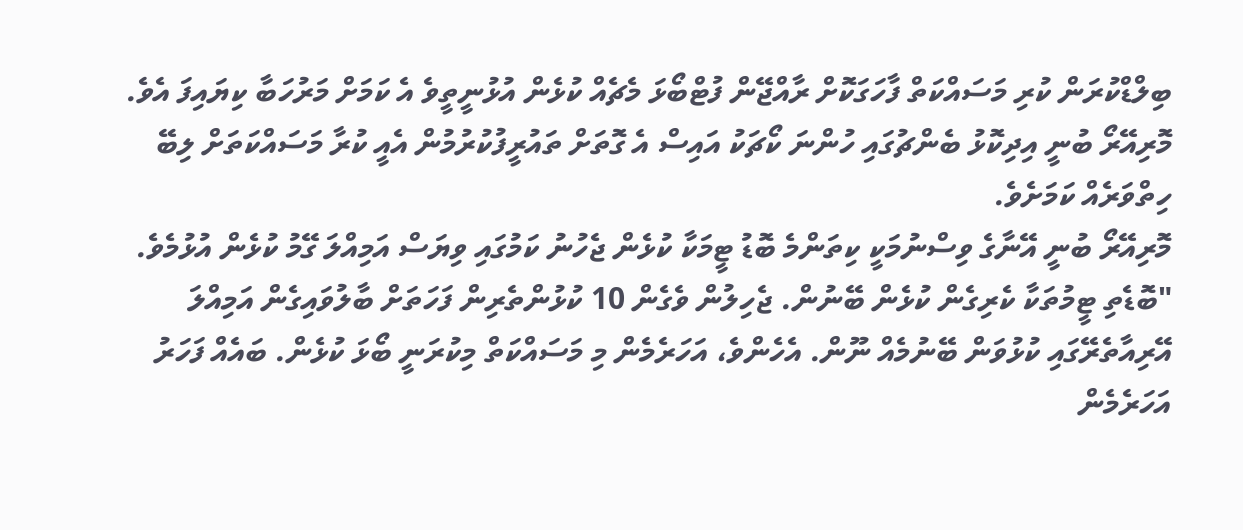ބިލްޑްކުރަން ކުރި މަސައްކަތް ފާހަގަކޮށް ރާއްޖޭން ފުޓްބޯޅަ މެޗެއް ކުޅެން އުޅުނީތީވެ އެ ކަމަށް މަރުހަބާ ކިޔައިފަ އެވެ. މޮރިއޭރޯ ބުނީ އިދިކޮޅު ބެންޗުގައި ހުންނަ ކޯޗަކު އައިސް އެ ގޮތަށް ތައުރީފުކުރުމުން އެއީ ކުރާ މަސައްކަތަށް ލިބޭ ހިތްވަރެއް ކަމަށެވެ.
މޮރިއޭރޯ ބުނީ އޭނާގެ ވިސްނުމަކީ ކިތަންމެ ބޮޑު ޓީމަކާ ކުޅެން ޖެހުނު ކަމުގައި ވިޔަސް އަމިއްލަ ގޭމު ކުޅެން އުޅުމެވެ.
"ބޮޑެތި ޓީމުތަކާ ކެރިގެން ކުޅެން ބޭނުން. ޖެހިލުން ވެގެން 10 ކުޅުންތެރިން ފަހަތަށް ބާލުވައިގެން އަމިއްލަ އޭރިއާތެރޭގައި ކުޅުވަން ބޭނުމެއް ނޫން. އެހެންވެ، އަހަރެމެން މި މަސައްކަތް މިކުރަނީ ބޯޅަ ކުޅެން. ބައެއް ފަހަރު އަހަރެމެން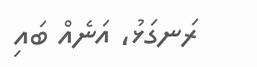ރަނގަޅު، އަނެއް ބައި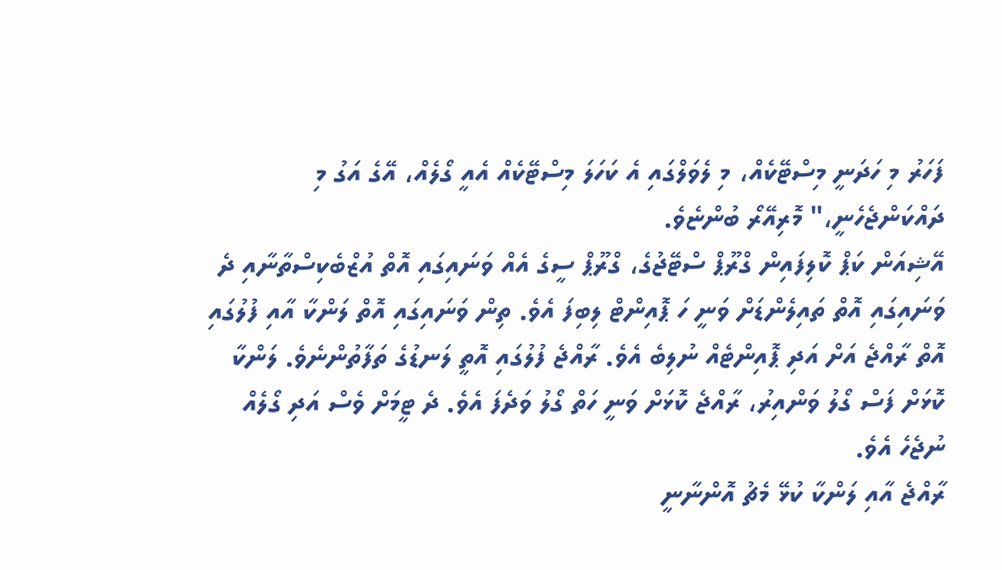ފަހަރު މި ހަދަނީ މިސްޓޭކެއް، މި ލެވަލްގައި އެ ކަހަލަ މިސްޓޭކެއް އެއީ ގޯލެއް، އޭގެ އަގު މި ދައްކަންޖެހެނީ،" މޮރިއޭރޯ ބުންޏެވެ.
އޭޝިއަން ކަޕް ކޮލިފައިން ގްރޫޕް ސްޓޭޖުގެ، ގްރޫޕް ސީގެ އެއް ވަނައިގައި އޮތް އުޒްބެކިސްތާނާއި ދެ ވަނައިގައި އޮތް ތައިލެންޑަށް ވަނީ ހަ ޕޮއިންޓް ލިބިފަ އެވެ. ތިން ވަނައިގައި އޮތް ލަންކާ އާއި ފުލުގައި އޮތް ރާއްޖެ އަށް އަދި ޕޮއިންޓެއް ނުލިބެ އެވެ. ރާއްޖެ ފުލުގައި އޮތީ ލަނޑުގެ ތަފާތުންނެވެ. ލަންކާ ކޮޅަށް ފަސް ގޯލު ވަންއިރު، ރާއްޖެ ކޮޅަށް ވަނީ ހަތް ގޯލު ވަދެފަ އެވެ. ދެ ޓީމަށް ވެސް އަދި ގޯލެއް ނުޖެހެ އެވެ.
ރާއްޖެ އާއި ލަންކާ ކުޅޭ މެޗު އޮންނާނީ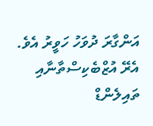އަންގާރަ ދުވަހު ހަވީރު އެވެ. އެރޭ އުޒްބެކިސްތާނާއި ތައިލެންޑް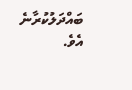ބައްދަލުކުރާނެ އެވެ.